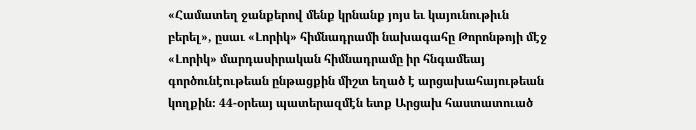«Համատեղ ջանքերով մենք կրնանք յոյս եւ կայունութիւն բերել», ըսաւ «Լորիկ» հիմնադրամի նախագահը Թորոնթոյի մէջ
«Լորիկ» մարդասիրական հիմնադրամը իր հնգամեայ գործունէութեան ընթացքին միշտ եղած է արցախահայութեան կողքին։ 44-օրեայ պատերազմէն ետք Արցախ հաստատուած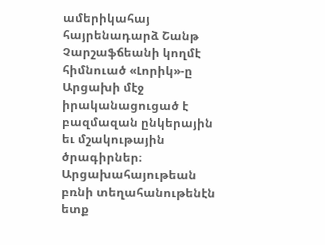ամերիկահայ հայրենադարձ Շանթ Չարշաֆճեանի կողմէ հիմնուած «Լորիկ»-ը Արցախի մէջ իրականացուցած է բազմազան ընկերային եւ մշակութային ծրագիրներ։
Արցախահայութեան բռնի տեղահանութենէն ետք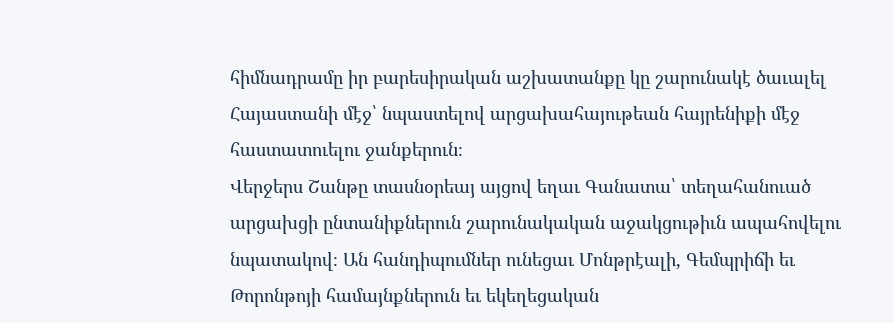հիմնադրամը իր բարեսիրական աշխատանքը կը շարունակէ ծաւալել Հայաստանի մէջ՝ նպաստելով արցախահայութեան հայրենիքի մէջ հաստատուելու ջանքերուն։
Վերջերս Շանթը տասնօրեայ այցով եղաւ Գանատա՝ տեղահանուած արցախցի ընտանիքներուն շարունակական աջակցութիւն ապահովելու նպատակով։ Ան հանդիպումներ ունեցաւ Մոնթրէալի, Գեմպրիճի եւ Թորոնթոյի համայնքներուն եւ եկեղեցական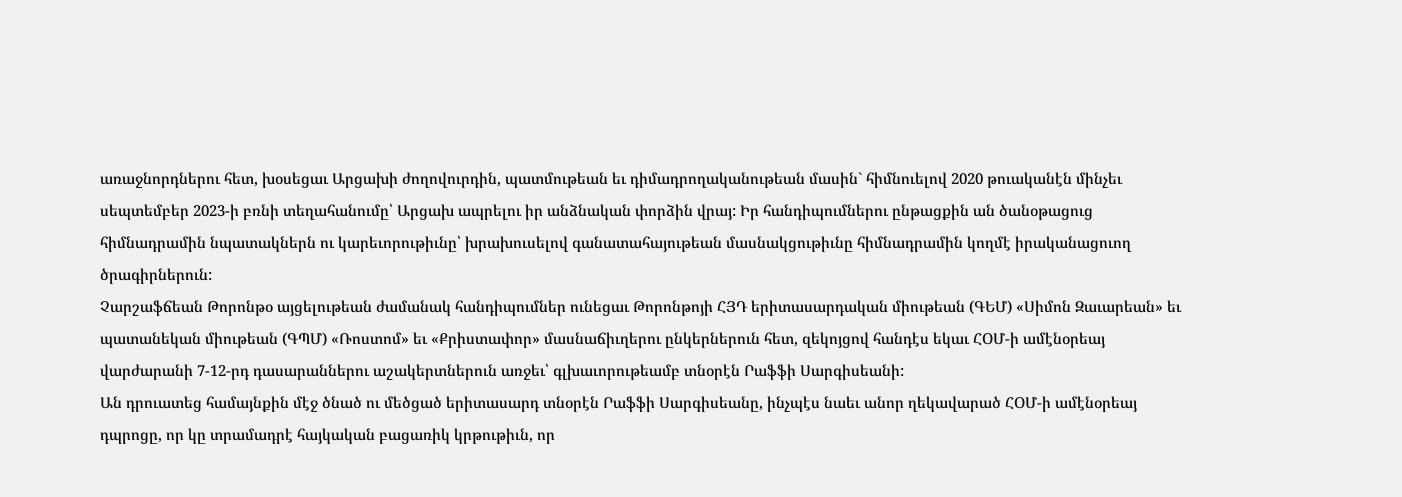առաջնորդներու հետ, խօսեցաւ Արցախի ժողովուրդին, պատմութեան եւ դիմադրողականութեան մասին` հիմնուելով 2020 թուականէն մինչեւ սեպտեմբեր 2023-ի բռնի տեղահանումը՝ Արցախ ապրելու իր անձնական փորձին վրայ: Իր հանդիպումներու ընթացքին ան ծանօթացուց հիմնադրամին նպատակներն ու կարեւորութիւնը՝ խրախուսելով գանատահայութեան մասնակցութիւնը հիմնադրամին կողմէ իրականացուող ծրագիրներուն:
Չարշաֆճեան Թորոնթօ այցելութեան ժամանակ հանդիպումներ ունեցաւ Թորոնթոյի ՀՅԴ երիտասարդական միութեան (ԳԵՄ) «Սիմոն Զաւարեան» եւ պատանեկան միութեան (ԳՊՄ) «Ռոստոմ» եւ «Քրիստափոր» մասնաճիւղերու ընկերներուն հետ, զեկոյցով հանդէս եկաւ ՀՕՄ-ի ամէնօրեայ վարժարանի 7-12-րդ դասարաններու աշակերտներուն առջեւ՝ գլխաւորութեամբ տնօրէն Րաֆֆի Սարգիսեանի:
Ան դրուատեց համայնքին մէջ ծնած ու մեծցած երիտասարդ տնօրէն Րաֆֆի Սարգիսեանը, ինչպէս նաեւ անոր ղեկավարած ՀՕՄ-ի ամէնօրեայ դպրոցը, որ կը տրամադրէ հայկական բացառիկ կրթութիւն, որ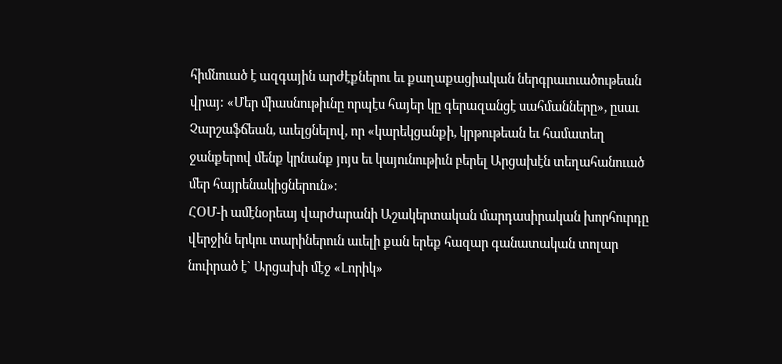հիմնուած է ազգային արժէքներու եւ քաղաքացիական ներգրաւուածութեան վրայ: «Մեր միասնութիւնը որպէս հայեր կը գերազանցէ սահմանները», ըսաւ Չարշաֆճեան, աւելցնելով, որ «կարեկցանքի, կրթութեան եւ համատեղ ջանքերով մենք կրնանք յոյս եւ կայունութիւն բերել Արցախէն տեղահանուած մեր հայրենակիցներուն»։
ՀՕՄ-ի ամէնօրեայ վարժարանի Աշակերտական մարդասիրական խորհուրդը վերջին երկու տարիներուն աւելի քան երեք հազար գանատական տոլար նուիրած է` Արցախի մէջ «Լորիկ»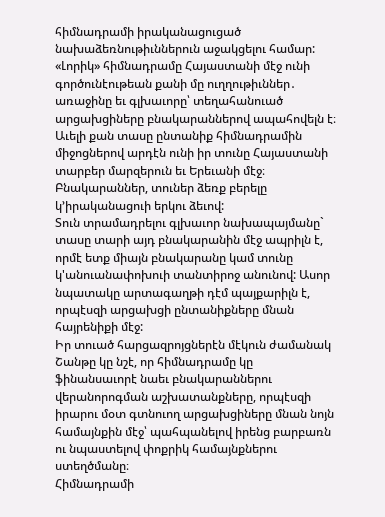հիմնադրամի իրականացուցած նախաձեռնութիւններուն աջակցելու համար:
«Լորիկ» հիմնադրամը Հայաստանի մէջ ունի գործունէութեան քանի մը ուղղութիւններ․ առաջինը եւ գլխաւորը՝ տեղահանուած արցախցիները բնակարաններով ապահովելն է։ Աւելի քան տասը ընտանիք հիմնադրամին միջոցներով արդէն ունի իր տունը Հայաստանի տարբեր մարզերուն եւ Երեւանի մէջ։ Բնակարաններ, տուներ ձեռք բերելը կ’իրականացուի երկու ձեւով:
Տուն տրամադրելու գլխաւոր նախապայմանը` տասը տարի այդ բնակարանին մէջ ապրիլն է, որմէ ետք միայն բնակարանը կամ տունը կ'անուանափոխուի տանտիրոջ անունով: Ասոր նպատակը արտագաղթի դէմ պայքարիլն է, որպէսզի արցախցի ընտանիքները մնան հայրենիքի մէջ:
Իր տուած հարցազրոյցներէն մէկուն ժամանակ Շանթը կը նշէ, որ հիմնադրամը կը ֆինանսաւորէ նաեւ բնակարաններու վերանորոգման աշխատանքները, որպէսզի իրարու մօտ գտնուող արցախցիները մնան նոյն համայնքին մէջ՝ պահպանելով իրենց բարբառն ու նպաստելով փոքրիկ համայնքներու ստեղծմանը։
Հիմնադրամի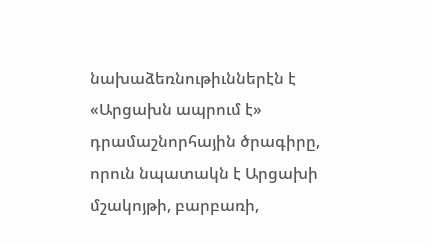նախաձեռնութիւններէն է «Արցախն ապրում է» դրամաշնորհային ծրագիրը, որուն նպատակն է Արցախի մշակոյթի, բարբառի,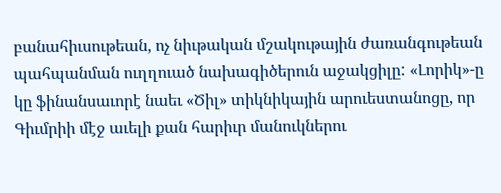բանահիւսութեան, ոչ նիւթական մշակութային ժառանգութեան պահպանման ուղղուած նախագիծերուն աջակցիլը: «Լորիկ»-ը կը ֆինանսաւորէ նաեւ «Ծիլ» տիկնիկային արուեստանոցը, որ Գիւմրիի մէջ աւելի քան հարիւր մանուկներու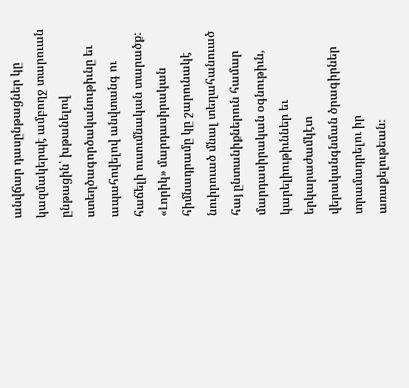անվճար դասընթացներ կը կազմակերպէ ամբողջ տարուան ընթացին՝ խթանելով ստեղծագործականութիւնը եւ ապահովելով անվտանգ ու հաճելի ուսումնական տարածք:
«Լորիկ» մարդասիրական հիմնադրամը կը շարունակէ նուիրուած մնալ տեղահանուած հայ ընտանիքներուն համար մարդասիրական օգնութիւն, կարելիութիւններ եւ երկարաժամկէտ վերականգնման ծրագիրներ տրամադրելու իր առաքելութեան։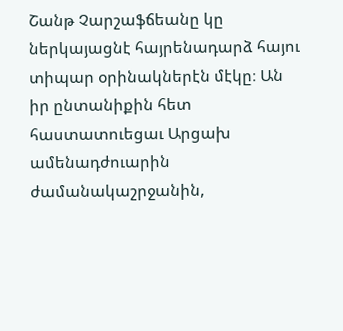Շանթ Չարշաֆճեանը կը ներկայացնէ հայրենադարձ հայու տիպար օրինակներէն մէկը։ Ան իր ընտանիքին հետ հաստատուեցաւ Արցախ ամենադժուարին ժամանակաշրջանին,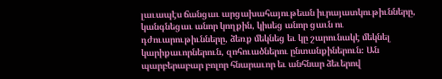լաւապէս ճանցաւ արցախահայութեան իւրայատկութիւնները, կանգնեցաւ անոր կողքին, կիսեց անոր ցաւն ու դժուարութիւնները, ձեռք մեկնեց եւ կը շարունակէ մեկնել կարիքաւորներուն, զոհուածներու ընտանքիներուն։ Ան պարբերաբար բոլոր հնարաւոր եւ անհնար ձեւերով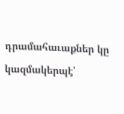դրամահաւաքներ կը կազմակերպէ՝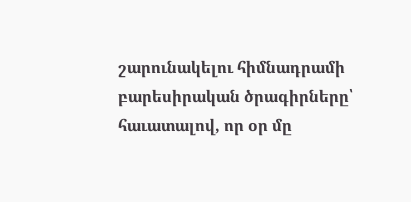շարունակելու հիմնադրամի բարեսիրական ծրագիրները՝ հաւատալով, որ օր մը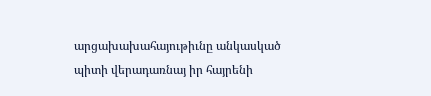արցախախահայութիւնը անկասկած պիտի վերադառնայ իր հայրենի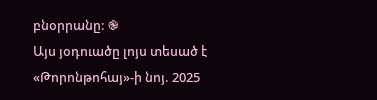բնօրրանը: ֎
Այս յօդուածը լոյս տեսած է «Թորոնթոհայ»-ի նոյ. 2025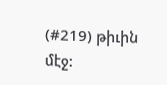(#219) թիւին մէջ: